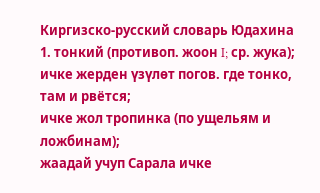Киргизско-русский словарь Юдахина
1. тонкий (противоп. жоон I; ср. жука);
ичке жерден үзүлөт погов. где тонко, там и рвётся;
ичке жол тропинка (по ущельям и ложбинам);
жаадай учуп Сарала ичке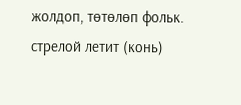жолдоп, төтөлөп фольк. стрелой летит (конь)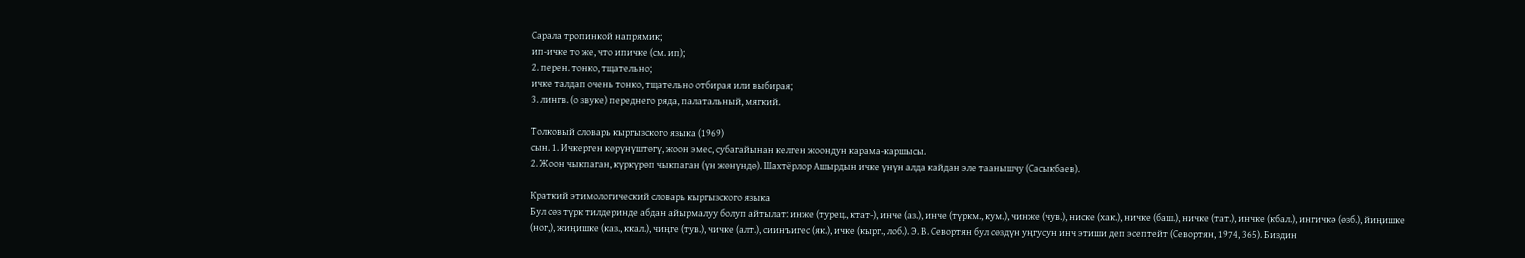Сарала тропинкой напрямик;
ип-ичке то же, что ипичке (см. ип);
2. перен. тонко, тщательно;
ичке талдап очень тонко, тщательно отбирая или выбирая;
3. лингв. (о звуке) переднего ряда, палатальный, мягкий.

Толковый словарь кыргызского языка (1969)
сын. 1. Ичкерген көрүнүштөгү, жоон эмес, субагайынан келген жоондун карама-каршысы.
2. Жоон чыкпаган, күркүрөп чыкпаган (үн жөнүндө). Шахтёрлор Ашырдын ичке үнүн алда кайдан эле таанышчу (Сасыкбаев).

Краткий этимологический словарь кыргызского языка
Бул сөз түрк тилдеринде абдан айырмалуу болуп айтылат: инже (турец., ктат-), инче (аз.), инче (түркм., кум.), чинже (чув.), ниске (хак.), ничке (баш.), ничке (тат.), инчке (кбал.), ингичкә (өзб.), йиңишке (ног,), жиңишке (каз., ккал.), чиңге (тув.), чичке (алт.), сиинъигес (як.), ичке (кырг., лоб.). Э. В. Севортян бул сөздүн уңгусун инч этиши деп эсептейт (Севортян, 1974, 365). Биздин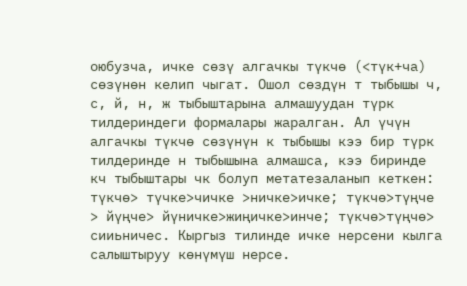оюбузча, ичке сөзү алгачкы түкчө (<түк+ча) сөзүнөн келип чыгат. Ошол сөздүн т тыбышы ч, с, й, н, ж тыбыштарына алмашуудан түрк тилдериндеги формалары жаралган. Ал үчүн алгачкы түкчө сөзүнүн к тыбышы кээ бир түрк тилдеринде н тыбышына алмашса, кээ биринде кч тыбыштары чк болуп метатезаланып кеткен: түкчө> түчке>чичке >ничке>ичке; түкчө>түңче > йүңче> йүничке>жиңичке>инче; түкчө>түңчө> сииьничес. Кыргыз тилинде ичке нерсени кылга салыштыруу көнүмүш нерсе.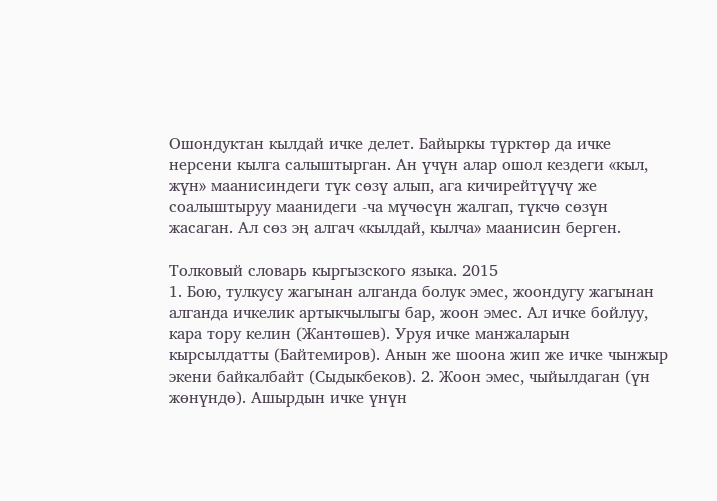Ошондуктан кылдай ичке делет. Байыркы түрктөр да ичке нерсени кылга салыштырган. Ан үчүн алар ошол кездеги «кыл, жүн» маанисиндеги түк сөзү алып, ага кичирейтүүчү же соалыштыруу маанидеги -ча мүчөсүн жалгап, түкчө сөзүн жасаган. Ал сөз эң алгач «кылдай, кылча» маанисин берген.

Толковый словарь кыргызского языка. 2015
1. Бою, тулкусу жагынан алганда болук эмес, жоондугу жагынан алганда ичкелик артыкчылыгы бар, жоон эмес. Ал ичке бойлуу, кара тору келин (Жантөшев). Уруя ичке манжаларын кырсылдатты (Байтемиров). Анын же шоона жип же ичке чынжыр экени байкалбайт (Сыдыкбеков). 2. Жоон эмес, чыйылдаган (үн жөнүндө). Ашырдын ичке үнүн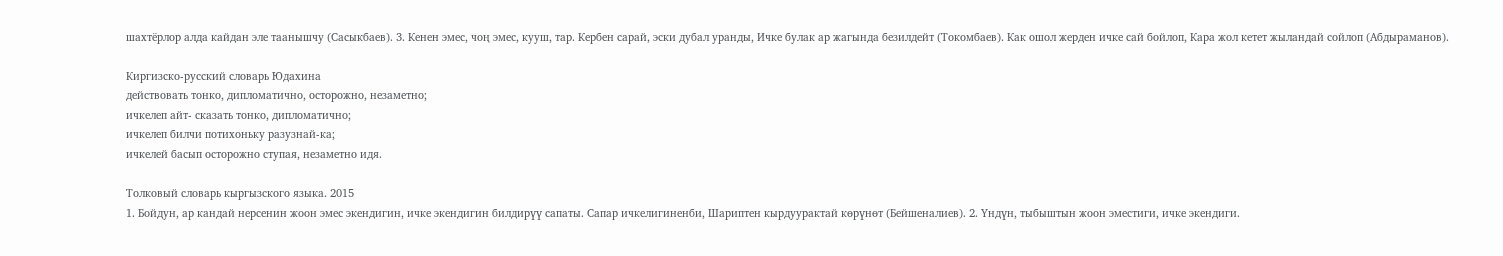шахтёрлор алда кайдан эле таанышчу (Сасыкбаев). 3. Кенен эмес, чоң эмес, кууш, тар. Кербен сарай, эски дубал уранды, Ичке булак ар жагында безилдейт (Токомбаев). Как ошол жерден ичке сай бойлоп, Кара жол кетет жыландай сойлоп (Абдыраманов).

Киргизско-русский словарь Юдахина
действовать тонко, дипломатично, осторожно, незаметно;
ичкелеп айт- сказать тонко, дипломатично;
ичкелеп билчи потихоньку разузнай-ка;
ичкелей басып осторожно ступая, незаметно идя.

Толковый словарь кыргызского языка. 2015
1. Бойдун, ар кандай нерсенин жоон эмес экендигин, ичке экендигин билдирүү сапаты. Сапар ичкелигиненби, Шариптен кырдуурактай көрүнөт (Бейшеналиев). 2. Үндүн, тыбыштын жоон эместиги, ичке экендиги.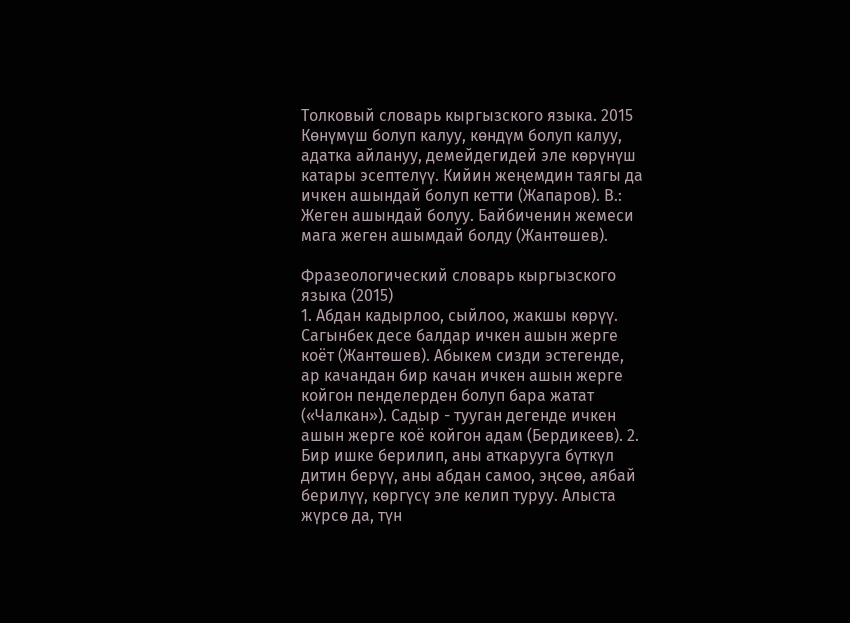Толковый словарь кыргызского языка. 2015
Көнүмүш болуп калуу, көндүм болуп калуу, адатка айлануу, демейдегидей эле көрүнүш катары эсептелүү. Кийин жеңемдин таягы да ичкен ашындай болуп кетти (Жапаров). В.: Жеген ашындай болуу. Байбиченин жемеси мага жеген ашымдай болду (Жантөшев).

Фразеологический словарь кыргызского языка (2015)
1. Абдан кадырлоо, сыйлоо, жакшы көрүү. Сагынбек десе балдар ичкен ашын жерге коёт (Жантөшев). Абыкем сизди эстегенде, ар качандан бир качан ичкен ашын жерге койгон пенделерден болуп бара жатат («Чалкан»). Садыр - тууган дегенде ичкен ашын жерге коё койгон адам (Бердикеев). 2. Бир ишке берилип, аны аткарууга бүткүл дитин берүү, аны абдан самоо, эңсөө, аябай берилүү, көргүсү эле келип туруу. Алыста жүрсө да, түн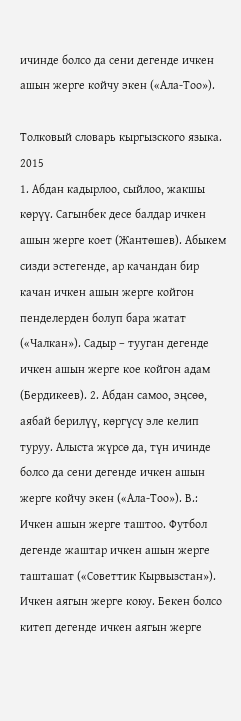ичинде болсо да сени дегенде ичкен ашын жерге койчу экен («Ала-Тоо»).

Толковый словарь кыргызского языка. 2015
1. Абдан кадырлоо, сыйлоо, жакшы көрүү. Сагынбек десе балдар ичкен ашын жерге коет (Жантөшев). Абыкем сизди эстегенде, ар качандан бир качан ичкен ашын жерге койгон пенделерден болуп бара жатат («Чалкан»). Садыр – тууган дегенде ичкен ашын жерге кое койгон адам (Бердикеев). 2. Абдан самоо, эңсөө, аябай берилүү, көргүсү эле келип туруу. Алыста жүрсө да, түн ичинде болсо да сени дегенде ичкен ашын жерге койчу экен («Ала-Тоо»). В.: Ичкен ашын жерге таштоо. Футбол дегенде жаштар ичкен ашын жерге ташташат («Советтик Кырвызстан»). Ичкен аягын жерге коюу. Бекен болсо китеп дегенде ичкен аягын жерге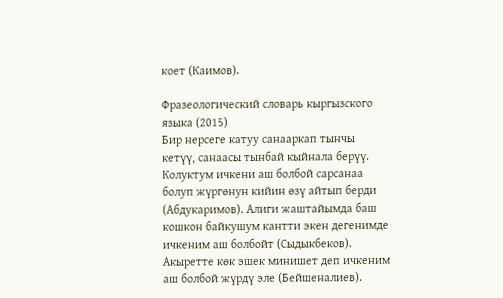коет (Каимов).

Фразеологический словарь кыргызского языка (2015)
Бир нерсеге катуу санааркап тынчы кетүү, санаасы тынбай кыйнала берүү. Колуктум ичкени аш болбой сарсанаа болуп жүргөнун кийин өзү айтып берди (Абдукаримов). Алиги жаштайымда баш кошкон байкушум кантти экен дегенимде ичкеним аш болбойт (Сыдыкбеков). Акыретте көк эшек минишет деп ичкеним аш болбой жүрдү эле (Бейшеналиев).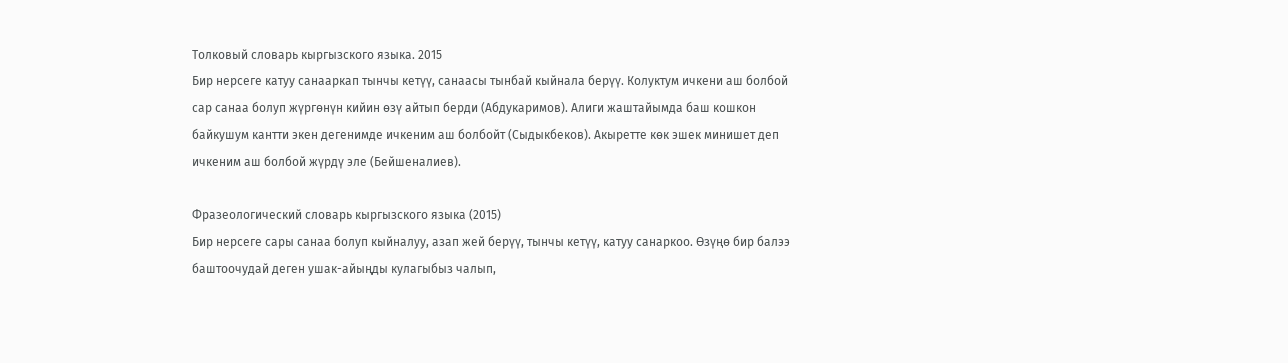Толковый словарь кыргызского языка. 2015
Бир нерсеге катуу санааркап тынчы кетүү, санаасы тынбай кыйнала берүү. Колуктум ичкени аш болбой сар санаа болуп жүргөнүн кийин өзү айтып берди (Абдукаримов). Алиги жаштайымда баш кошкон байкушум кантти экен дегенимде ичкеним аш болбойт (Сыдыкбеков). Акыретте көк эшек минишет деп ичкеним аш болбой жүрдү эле (Бейшеналиев).

Фразеологический словарь кыргызского языка (2015)
Бир нерсеге сары санаа болуп кыйналуу, азап жей берүү, тынчы кетүү, катуу санаркоо. Өзүңө бир балээ баштоочудай деген ушак-айыңды кулагыбыз чалып,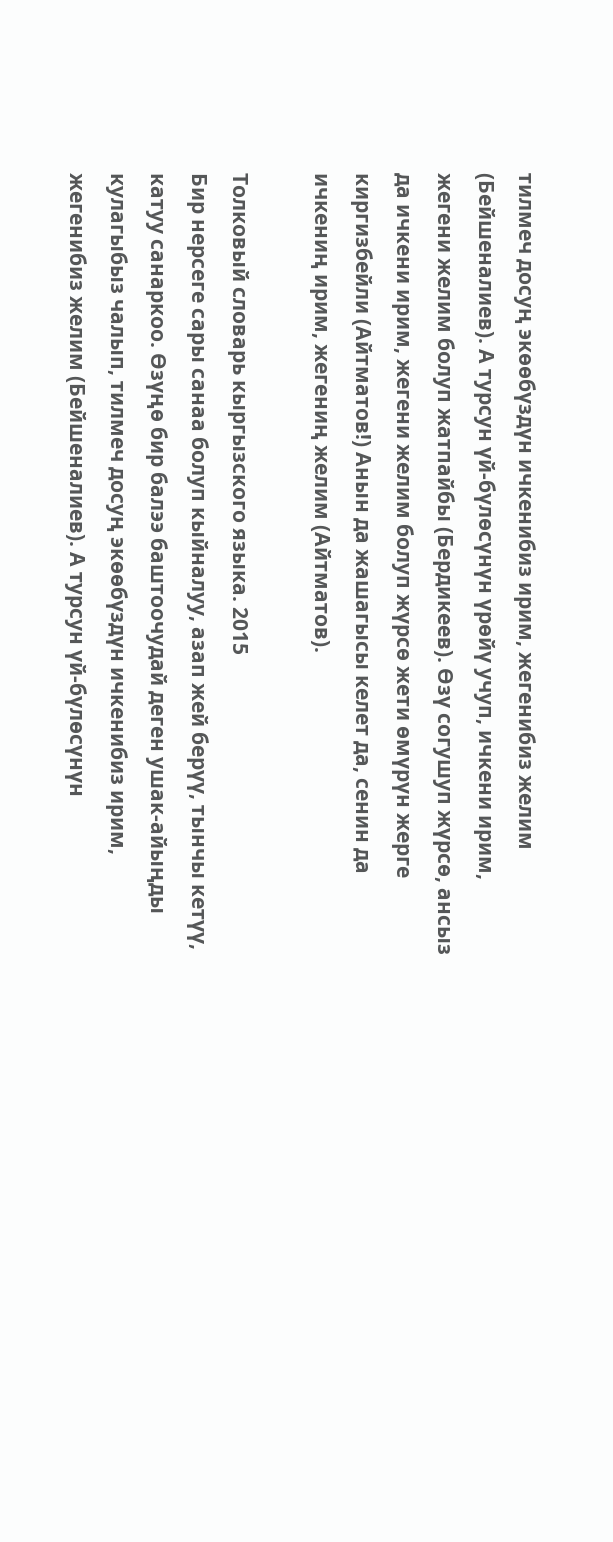тилмеч досуң экөөбүздүн ичкенибиз ирим, жегенибиз желим (Бейшеналиев). А турсун үй-бүлөсүнүн үрөйү учуп, ичкени ирим, жегени желим болуп жатпайбы (Бердикеев). Өзү согушуп жүрсө, ансыз да ичкени ирим, жегени желим болуп жүрсө жети өмүрүн жерге киргизбейли (Айтматов!) Анын да жашагысы келет да, сенин да ичкениң ирим, жегениң желим (Айтматов).

Толковый словарь кыргызского языка. 2015
Бир нерсеге сары санаа болуп кыйналуу, азап жей берүү, тынчы кетүү, катуу санаркоо. Өзүңө бир балээ баштоочудай деген ушак-айыңды кулагыбыз чалып, тилмеч досуң экөөбүздүн ичкенибиз ирим, жегенибиз желим (Бейшеналиев). А турсун үй-бүлөсүнүн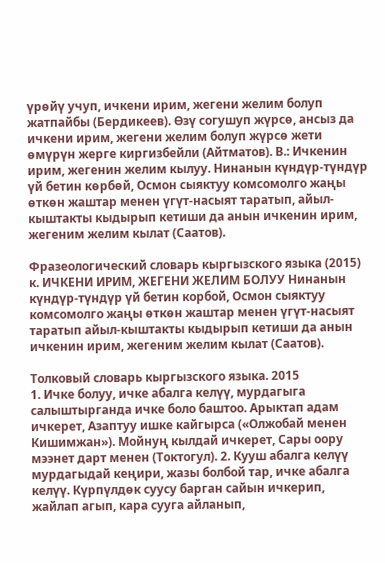үрөйү учуп, ичкени ирим, жегени желим болуп жатпайбы (Бердикеев). Өзү согушуп жүрсө, ансыз да ичкени ирим, жегени желим болуп жүрсө жети өмүрүн жерге киргизбейли (Айтматов). В.: Ичкенин ирим, жегенин желим кылуу. Нинанын күндүр-түндүр үй бетин көрбөй, Осмон сыяктуу комсомолго жаңы өткөн жаштар менен үгүт-насыят таратып, айыл-кыштакты кыдырып кетиши да анын ичкенин ирим, жегеним желим кылат (Саатов).

Фразеологический словарь кыргызского языка (2015)
к. ИЧКЕНИ ИРИМ, ЖЕГЕНИ ЖЕЛИМ БОЛУУ Нинанын күндүр-түндүр үй бетин корбой, Осмон сыяктуу комсомолго жаңы өткөн жаштар менен үгүт-насыят таратып айыл-кыштакты кыдырып кетиши да анын ичкенин ирим, жегеним желим кылат (Саатов).

Толковый словарь кыргызского языка. 2015
1. Ичке болуу, ичке абалга келүү, мурдагыга салыштырганда ичке боло баштоо. Арыктап адам ичкерет, Азаптуу ишке кайгырса («Олжобай менен Кишимжан»). Мойнуң кылдай ичкерет, Сары оору мээнет дарт менен (Токтогул). 2. Кууш абалга келүү мурдагыдай кеңири, жазы болбой тар, ичке абалга келүү. Күрпүлдөк суусу барган сайын ичкерип, жайлап агып, кара сууга айланып,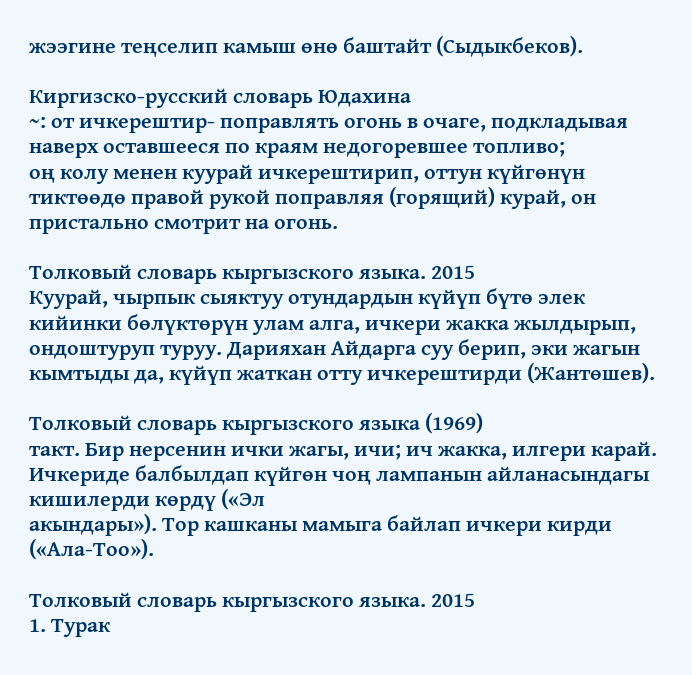жээгине теңселип камыш өнө баштайт (Сыдыкбеков).

Киргизско-русский словарь Юдахина
~: от ичкерештир- поправлять огонь в очаге, подкладывая наверх оставшееся по краям недогоревшее топливо;
оң колу менен куурай ичкерештирип, оттун күйгөнүн тиктөөдө правой рукой поправляя (горящий) курай, он пристально смотрит на огонь.

Толковый словарь кыргызского языка. 2015
Куурай, чырпык сыяктуу отундардын күйүп бүтө элек кийинки бөлүктөрүн улам алга, ичкери жакка жылдырып, ондоштуруп туруу. Дарияхан Айдарга суу берип, эки жагын кымтыды да, күйүп жаткан отту ичкерештирди (Жантөшев).

Толковый словарь кыргызского языка (1969)
такт. Бир нерсенин ички жагы, ичи; ич жакка, илгери карай. Ичкериде балбылдап күйгөн чоң лампанын айланасындагы кишилерди көрдү («Эл
акындары»). Тор кашканы мамыга байлап ичкери кирди («Ала-Тоо»).

Толковый словарь кыргызского языка. 2015
1. Турак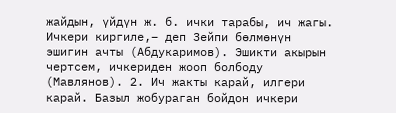жайдын, үйдүн ж. б. ички тарабы, ич жагы. Ичкери киргиле,– деп Зейпи бөлмөнүн эшигин ачты (Абдукаримов). Эшикти акырын чертсем, ичкериден жооп болбоду (Мавлянов). 2. Ич жакты карай, илгери карай. Базыл жобураган бойдон ичкери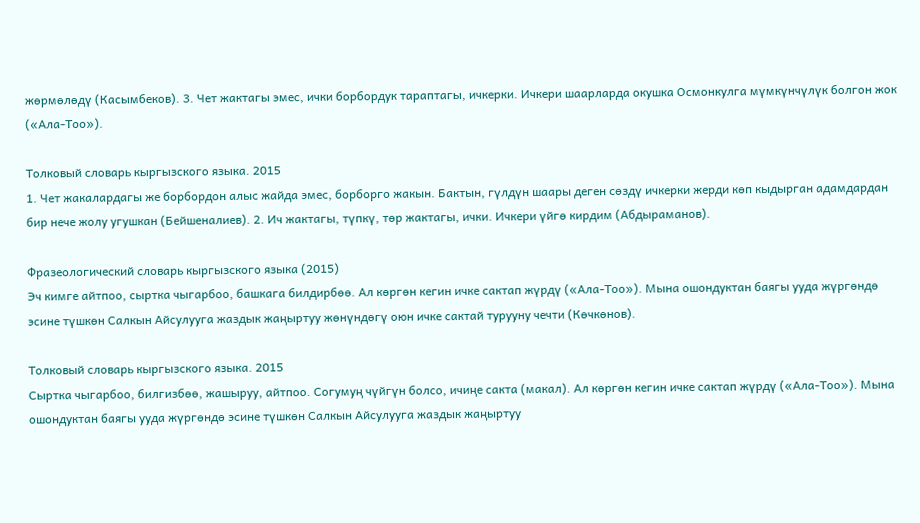жөрмөлөдү (Касымбеков). 3. Чет жактагы эмес, ички борбордук тараптагы, ичкерки. Ичкери шаарларда окушка Осмонкулга мүмкүнчүлүк болгон жок («Ала-Тоо»).

Толковый словарь кыргызского языка. 2015
1. Чет жакалардагы же борбордон алыс жайда эмес, борборго жакын. Бактын, гүлдүн шаары деген сөздү ичкерки жерди көп кыдырган адамдардан бир нече жолу угушкан (Бейшеналиев). 2. Ич жактагы, түпкү, төр жактагы, ички. Ичкери үйгө кирдим (Абдыраманов).

Фразеологический словарь кыргызского языка (2015)
Эч кимге айтпоо, сыртка чыгарбоо, башкага билдирбөө. Ал көргөн кегин ичке сактап жүрдү («Ала-Тоо»). Мына ошондуктан баягы ууда жүргөндө эсине түшкөн Салкын Айсулууга жаздык жаңыртуу жөнүндөгү оюн ичке сактай турууну чечти (Көчкөнов).

Толковый словарь кыргызского языка. 2015
Сыртка чыгарбоо, билгизбөө, жашыруу, айтпоо. Согумуң чүйгүн болсо, ичиңе сакта (макал). Ал көргөн кегин ичке сактап жүрдү («Ала-Тоо»). Мына ошондуктан баягы ууда жүргөндө эсине түшкөн Салкын Айсулууга жаздык жаңыртуу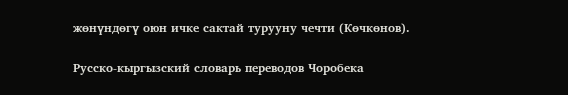жөнүндөгү оюн ичке сактай турууну чечти (Көчкөнов).

Русско-кыргызский словарь переводов Чоробека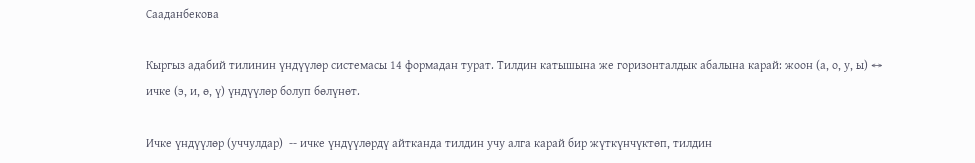Сааданбекова

Кыргыз адабий тилинин үндүүлөр системасы 14 формадан турат. Тилдин катышына же горизонталдык абалына карай: жоон (а, о, у, ы) ↔ ичке (э, и, ө, ү) үндүүлөр болуп бөлүнөт.

Ичке үндүүлөр (уччулдар)  -- ичке үндүүлөрдү айтканда тилдин учу алга карай бир жүткүнчүктөп, тилдин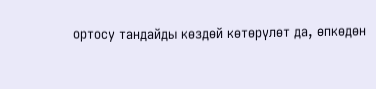ортосу тандайды көздөй көтөрүлөт да, өпкөдөн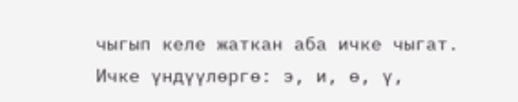чыгып келе жаткан аба ичке чыгат. Ичке үндүүлөргө: э, и, ө, ү,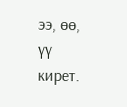ээ, өө, үү кирет.